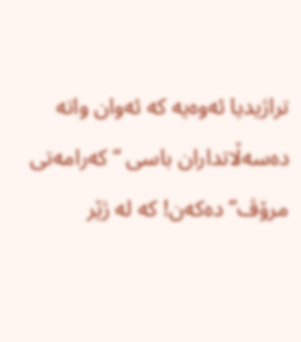تراژیدیا ئەوەیە کە ئەوان واتە دەسەڵاتداران باسی “کەرامەتی مرۆڤ” دەکەن! کە لە ژێر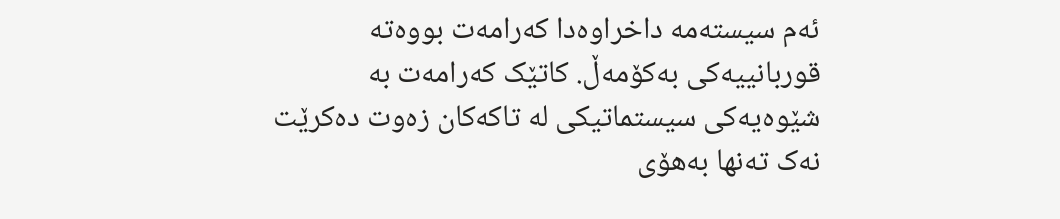ئەم سیستەمە داخراوەدا کەرامەت بووەتە قوربانییەکی بەکۆمەڵ. کاتێک کەرامەت بە شێوەیەکی سیستماتیکی لە تاکەکان زەوت دەکرێت نەک تەنها بەهۆی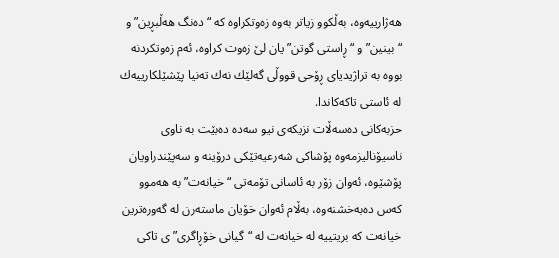هەژارییەوە، بەڵکوو زیاتر بەوە زەوتکراوە کە “دەنگ هەڵبڕین” و “بینین” و “ڕاستی گوتن”یان لێ زەوت کراوە، ئەم زەوتکردنە بووە بە تراژیدیای ڕۆحی قووڵی گەلێك نەك تەنیا پێشێلکارییەك لە ئاستی تاکەکاندا.
حزبەکانی دەسەڵات نزیکەی نیو سەدە دەبێت بە ناوی ناسیۆنالیزمەوە پۆشاکی شەرعیەتێکی درۆینە و سەپێندراویان پۆشێوە، ئەوان زۆر بە ئاسانی تۆمەتی “خیانەت” بە هەموو کەس دەبەخشنەوە، بەڵام ئەوان خۆیان ماستەرن لە گەورەترین خیانەت کە بریتییە لە خیانەت لە “گیانی خۆڕاگری”ی تاکی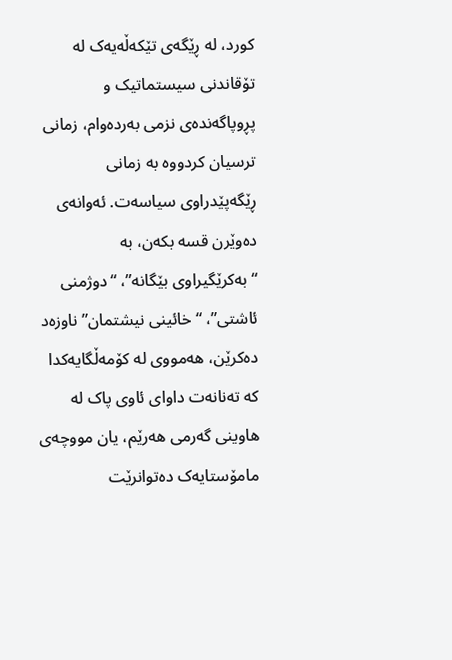کورد، لە ڕێگەی تێکەڵەیەک لە تۆقاندنی سیستماتیک و پڕوپاگەندەی نزمی بەردەوام، زمانی ترسیان کردووە بە زمانی ڕێگەپێدراوی سیاسەت. ئەوانەی دەوێرن قسە بکەن، بە “بەکرێگیراوی بێگانە”، “دوژمنی ئاشتی”، “خائینی نیشتمان” ناوزەد دەکرێن، هەمووی لە کۆمەڵگایەکدا کە تەنانەت داوای ئاوی پاک لە هاوینی گەرمی هەرێم، یان مووچەی مامۆستایەک دەتوانرێت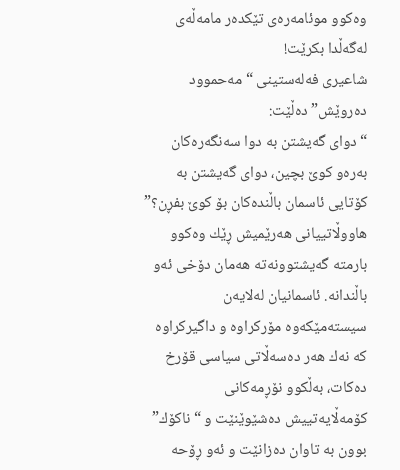وەکوو موئامەرەی تێکدەر مامەڵەی لەگەڵدا بکرێت!
شاعیری فەلەستینی “مەحموود دەروێش” دەڵێت:
“دوای گەیشتن بە دوا سەنگەرەکان بەرەو کوێ بچین، دوای گەیشتن بە کۆتایی ئاسمان باڵندەکان بۆ کوێ بفڕن؟”
هاووڵاتییانی هەرێمیش ڕێك وەکوو بارمتە گەیشتوونەتە هەمان دۆخی ئەو باڵندانە. ئاسمانیان لەلایەن سیستەمێکەوە مۆرکراوە و داگیرکراوە کە نەك هەر دەسەڵاتی سیاسی قۆرخ دەکات، بەڵکوو نۆڕمەکانی کۆمەڵایەتییش دەشێوێنێت و “ناکۆك” بوون بە تاوان دەزانێت و ئەو ڕۆحە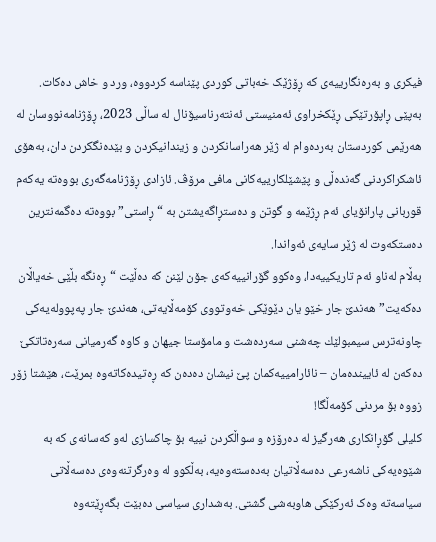فیکری و بەرەنگارییەی کە ڕۆژێک خەباتی کوردی پێناسە کردووە، ورد و خاش دەکات.
بەپێی ڕاپۆرتێکی ڕێکخراوی ئەمنیستی ئەنتەرناسیۆنال لە ساڵی 2023، ڕۆژنامەنووسان لە هەرێمی کوردستان بەردەوام لە ژێر هەراسانکردن و زیندانیکردن و بێدەنگکردن دان، بەهۆی ئاشکراکردنی گەندەڵی و پێشێلکارییەکانی مافی مرۆڤ. ئازادی ڕۆژنامەگەری بووەتە یەکەم قوربانی پارانۆیای ئەم ڕژێمە و گوتن و دەستڕاگەیشتن بە “ڕاستی” بووەتە دەگمەنترین دەستکەوت لە ژێر سایەی ئەواندا.
بەڵام لەناو ئەم تاریکییەدا، وەکوو گۆرانییەکەی جۆن لێنن کە دەڵێت “ڕەنگە بڵێی خەیاڵان دەکەیت” هەندێ جار خێو یان دێوێکی خەوتووی کۆمەڵایەتی، هەندێ جار پەپوولەیەكی چاونەترس سیمبولێك چەشنی سەردەشت و مامۆستا جیهان و کاوە گەرمیانی سەرەتاتکێ دەکەن لە ئاییندەمان – نائارامییەکمان پێ نیشان دەدەن کە ڕەتیدەکاتەوە بمرێت، هێشتا زۆر زووە بۆ مردنی کۆمەڵگا!
کلیلی گۆڕانکاری هەرگیز لە دەرۆزە و سواڵکردن نییە بۆ چاکسازی لەو کەسانەی کە بە شێوەیەکی ناشەرعی دەسەڵاتیان بەدەستەوەیە، بەڵکوو لە وەرگرتنەوەی دەسەڵاتی سیاسەتە وەک ئەرکێکی هاوبەشی گشتی. بەشداری سیاسی دەبێت بگەڕێتەوە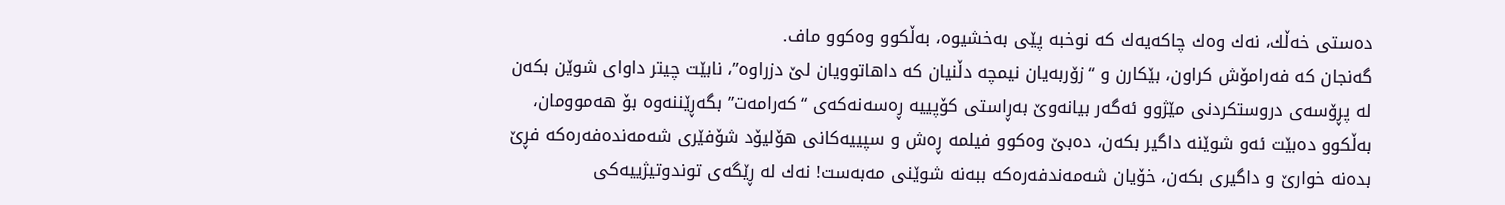دەستی خەڵك، نەك وەك چاکەیەك کە نوخبە پێی بەخشیوە، بەڵکوو وەکوو ماف.
گەنجان کە فەرامۆش کراون، بێکارن و “زۆربەیان نیمچە دڵنیان کە داهاتوویان لێ دزراوە”، نابێت چیتر داوای شوێن بکەن لە پڕۆسەی دروستکردنی مێژوو ئەگەر بیانەوێ بەڕاستی کۆپییە ڕەسەنەکەی “کەرامەت” بگەڕێننەوە بۆ هەموومان، بەڵكوو دەبێت ئەو شوێنە داگیر بکەن، دەبێ وەکوو فیلمە ڕەش و سپییەکانی هۆلیۆد شۆفێری شەمەندەفەرەکە فڕێ بدەنە خوارێ و داگیری بکەن، خۆیان شەمەندفەرەکە ببەنە شوێنی مەبەست! نەك لە ڕێگەی توندوتیژییەکی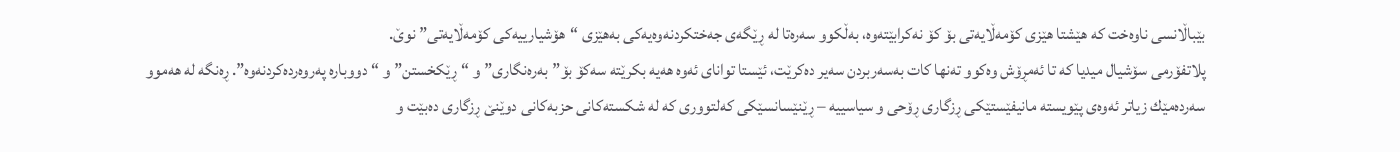بێباڵانسی ناوەخت کە هێشتا هێزی کۆمەڵایەتی بۆ کۆ نەکرابێتەوە، بەڵکوو سەرەتا لە ڕێگەی جەختکردنەوەیەکی بەهێزی “هۆشیارییەکی کۆمەڵایەتی” نوێ.
پلاتفۆرمی سۆشیال میدیا کە تا ئەمڕۆش وەکوو تەنها کات بەسەربردن سەیر دەکرێت، ئێستا توانای ئەوە هەیە بکرێتە سەکۆ بۆ”بەرەنگاری” و “ڕێکخستن” و “دووبارە پەروەردەکردنەوە”. ڕەنگە لە هەموو سەردەمێك زیاتر ئەوەی پێویستە مانیفێستێکی ڕزگاری ڕۆحی و سیاسییە – ڕێنێسانسێکی کەلتووری کە لە شکستەکانی حزبەکانی دوێنێ ڕزگاری دەبێت و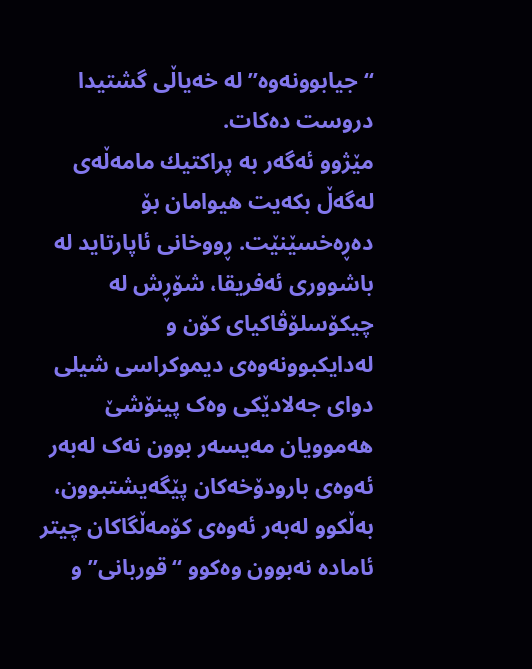“جیابوونەوە” لە خەیاڵی گشتیدا دروست دەکات.
مێژوو ئەگەر بە پراکتیك مامەڵەی لەگەڵ بکەیت هیوامان بۆ دەڕەخسێنێت. ڕووخانی ئاپارتاید لە باشووری ئەفریقا، شۆڕش لە چیکۆسلۆڤاکیای کۆن و لەدایکبوونەوەی دیموکراسی شیلی دوای جەلادێکی وەک پینۆشێ هەموویان مەیسەر بوون نەک لەبەر ئەوەی بارودۆخەکان پێگەیشتبوون، بەڵکوو لەبەر ئەوەی کۆمەڵگاکان چیتر ئامادە نەبوون وەکوو “قوربانی” و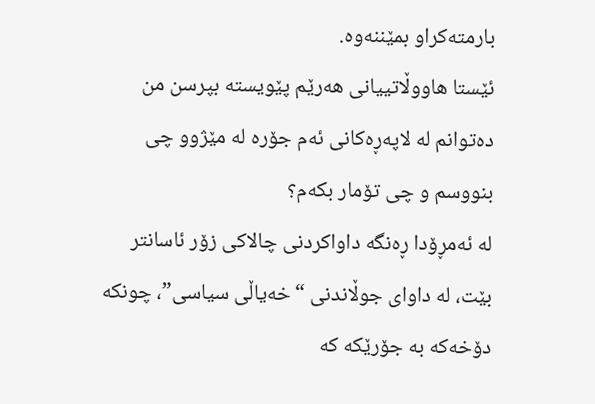بارمتەکراو بمێننەوە.
ئێستا هاووڵاتییانی هەرێم پێویستە بپرسن من دەتوانم لە لاپەڕەکانی ئەم جۆرە لە مێژوو چی بنووسم و چی تۆمار بکەم؟
لە ئەمڕۆدا ڕەنگە داواکردنی چالاکی زۆر ئاسانتر بێت، لە داوای جوڵاندنی “خەیاڵی سیاسی”، چونکە دۆخەکە بە جۆرێکە کە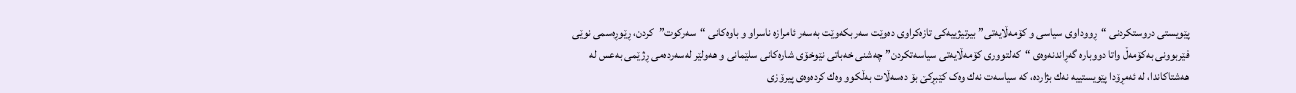پێویستی دروستکردنی “ڕووداوی سیاسی و کۆمەڵایەتی” بیرتیژییەکی تازەکراوی دەوێت سەربکەوێت بەسەر ئامرازە ناسراو و باوەکانی “سەرکوت”کردن، ڕێوڕەسمی نوێی فێربوونی بەکۆمەڵ واتا دووبارە گەڕاندنەوەی “کەلتووری کۆمەڵایەتی سیاسەتکردن” چەشنی خەباتی نێوخۆی شارەکانی سلێمانی و هەولێر لەسەردەمی ڕژێمی بەعس لە هەشتاکاندا، لە ئەمڕۆدا پێویستییە نەك بژاردە، کە سیاسەت نەك وەک کێبڕکێ بۆ دەسەڵات بەڵکوو وەك کردەوەی پیرۆزی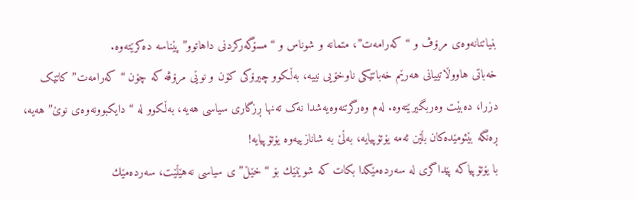بنیاتنانەوەی مرۆڤ و “کەرامەت”، متمانە و شوناس و “مسۆگەرکردنی داهاتوو” پێناسە دەکرێتەوە.
خەباتی هاووڵاتییانی هەرێم خەباتێکی ناوخۆیی نییە، بەڵکوو چیرۆکی کۆن و نوێی مرۆڤە کە چۆن “کەرامەت” کاتێک دزرا، دەبێت وەربگیرێتەوە. لەم وەرگرتنەوەیەشدا نەک تەنها ڕزگاری سیاسی هەیە، بەڵکوو لە “دایکبوونەوەی نوێ” هەیە، ڕەنگە بێئومێدەکان بڵێن ئەمە یۆتۆپیایە، بەڵێ بە شانازییەوە یۆتۆپیایە!
با یۆتۆپیاکە پێداگری لە سەردەمێکدا بکات کە شوێنێك بۆ “خێڵ”ی سیاسی نەهێڵێت، سەردەمێك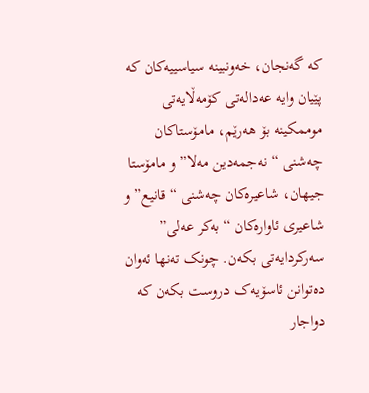کە گەنجان، خەونبینە سیاسییەکان کە پێیان وایە عەدالەتی کۆمەڵایەتی موممکینە بۆ هەرێم، مامۆستاکان چەشنی “نەجمەدین مەلا” و مامۆستا جیهان، شاعیرەکان چەشنی “قانیع” و شاعیری ئاوارەکان “بەکر عەلی” سەرکردایەتی بکەن. چونک تەنها ئەوان دەتوانن ئاسۆیەک دروست بکەن کە دواجار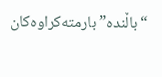“باڵندە” بارمتەکراوەکان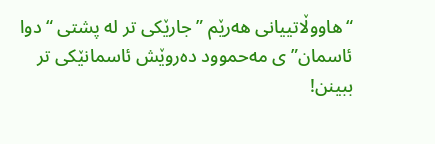“هاووڵاتییانی هەرێم ” جارێکی تر لە پشتی “دوا ئاسمان”ی مەحموود دەروێش ئاسمانێکی تر ببینن!